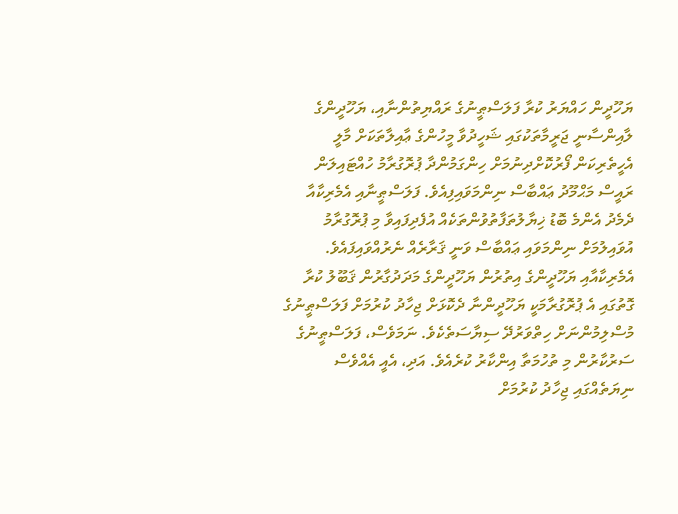ޔަހޫދީން ހައްޔަރު ކުރާ ފަލަސްޠީނުގެ ރައްޔިތުންނާއި، ޔަހޫދީންގެ ލާއިންސާނީ ޖަރީމާތަކުގައި ޝަހީދުވާ މީހުންގެ ޢާއިލާތަކަށް މާލީ އެހީތެރިކަން ފޯރުކޮށްދިނުމަށް ހިންގަމުންދާ ޕުރޮގުރާމު ހުއްޓައިލަން ރައީސް މަޙްމޫދު ޢައްބާސް ނިންމަވައިފިއެވެ. ފަލަސްޠީނާއި އެމެރިކާއާ ދެމެދު އެންމެ ބޮޑު ޚިޔާލުތަފާތުވުންތަކެއް އުފެދިފައިވާ މި ޕުރޮގުރާމު އުވައިލުމަށް ނިންމަވައި ޢައްބާސް ވަނީ ޤަރާރެއް ނެރުއްވައިފައެވެ.
އެމެރިކާއާއި ޔަހޫދީންގެ އިތުރުން ޔަހޫދީންގެ މަދަދުގާރުން ޤަބޫލު ކުރާ ގޮތުގައި އެ ޕުރޮގުރާމަކީ ޔަހޫދީންނާ ދެކޮޅަށް ޖިހާދު ކުރުމަށް ފަލަސްޠީނުގެ މުސްލިމުންނަށް ހިތްވަރުދޭ ސިޔާސަތެކެވެ. ނަމަވެސް، ފަލަސްޠީނުގެ ސަރުކާރުން މި ތުހުމަތާ އިންކާރު ކުރެއެވެ. އަދި، އެއީ އެއްވެސް ނިޔަތެއްގައި ޖިހާދު ކުރުމަށް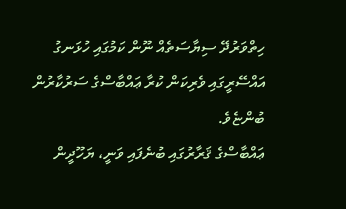ހިތްވަރުދޭ ސިޔާސަތެއް ނޫން ކަމުގައި ހުޅަނގު އައްސޭރީގައި ވެރިކަން ކުރާ ޢައްބާސްގެ ސަރުކާރުން ބުންޏެވެ.
ޢައްބާސްގެ ޤަރާރުގައި ބުނެފައި ވަނީ، ޔަހޫދީން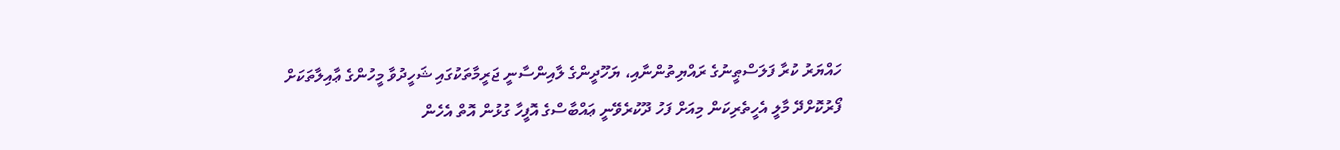ހައްޔަރު ކުރާ ފަލަސްޠީނުގެ ރައްޔިތުންނާއި، ޔަހޫދީންގެ ލާއިންސާނީ ޖަރީމާތަކުގައި ޝަހީދުވާ މީހުންގެ ޢާއިލާތަކަށް ފޯރުކޮށްދޭ މާލީ އެހީތެރިކަން މިއަށް ފަހު ދޫކުރެވޭނީ ޢައްބާސްގެ އޮފީހާ ގުޅުން އޮތް އެހެން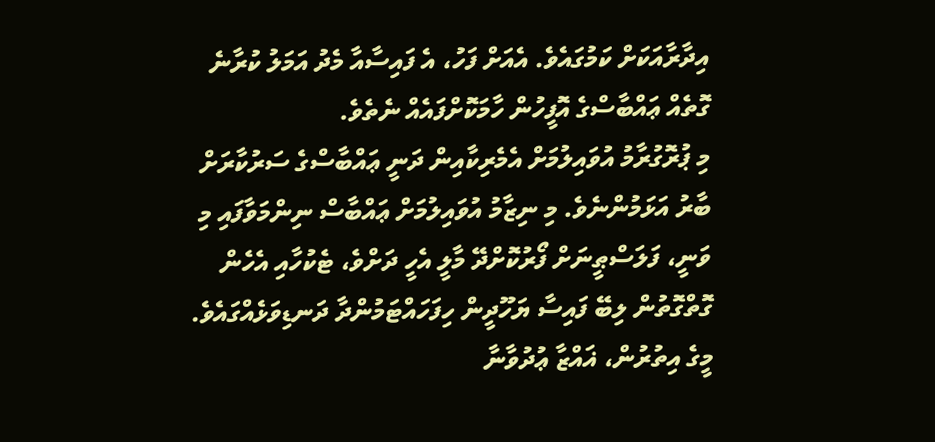އިދާރާއަކަށް ކަމުގައެވެ. އެއަށް ފަހު، އެ ފައިސާއާ މެދު އަމަލު ކުރާނެ ގޮތެއް ޢައްބާސްގެ އޮފީހުން ހާމަކޮށްފައެއް ނެތެވެ.
މި ޕުރޮގުރާމު އުވައިލުމަށް އެމެރިކާއިން ދަނީ ޢައްބާސްގެ ސަރުކާރަށް ބާރު އަޅަމުންނެވެ. މި ނިޒާމު އުވައިލުމަށް ޢައްބާސް ނިންމަވާފައި މި ވަނީ، ފަލަސްޠީނަށް ފޯރުކޮށްދޭ މާލީ އެހީ ދަށްވެ، ޓެކުހާއި އެހެން ގޮތްގޮތުން ލިބޭ ފައިސާ ޔަހޫދީން ހިފަހައްޓަމުންދާ ދަނޑިވަޅެއްގައެވެ. މީގެ އިތުރުން، ޣައްޒާ ޢުދުވާނާ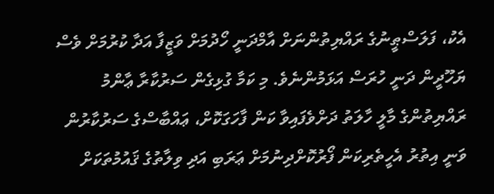އެކު، ފަލަސްޠީނުގެ ރައްޔިތުންނަށް އާމްދަނީ ހޯދުމަށް ވަޒީފާ އަދާ ކުރުމަށް ވެސް ޔަހޫދީން ދަނީ ހުރަސް އަޅަމުންނެވެ. މި ކަމާ ގުޅިގެން ސަރުކާރާ ޢާންމު ރައްޔިތުންގެ މާލީ ހާލަތު ދަށްވެފައިވާ ކަން ފާހަގަކޮށް، ޢައްބާސްގެ ސަރުކާރުން ވަނީ އިތުރު އެހީތެރިކަން ފޯރުކޮށްދިނުމަށް ޢަރަބި އަދި ވިލާތުގެ ޤައުމުތަކަށް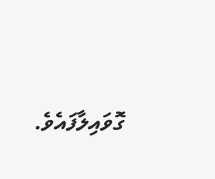ގޮވައިލާފައެވެ.